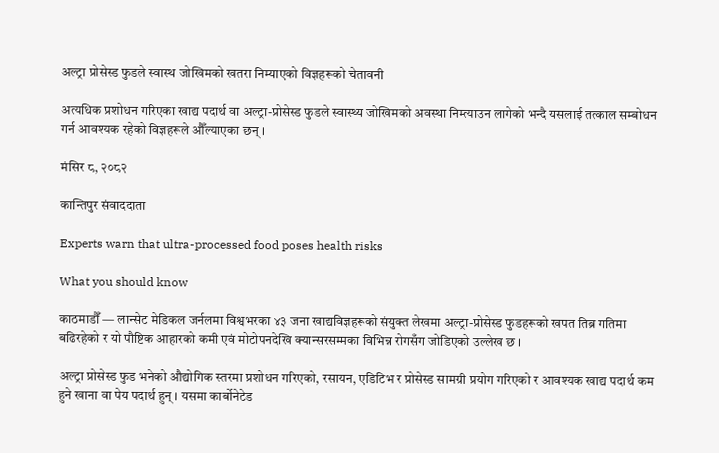अल्ट्रा प्रोसेस्ड फुडले स्वास्थ जोखिमको खतरा निम्याएको विज्ञहरूको चेतावनी

अत्यधिक प्रशोधन गरिएका खाद्य पदार्थ वा अल्ट्रा-प्रोसेस्ड फुडले स्वास्थ्य जोखिमको अवस्था निम्त्याउन लागेको भन्दै यसलाई तत्काल सम्बोधन गर्न आवश्यक रहेको विज्ञहरूले औँल्याएका छन् ।

मंसिर ८, २०८२

कान्तिपुर संवाददाता

Experts warn that ultra-processed food poses health risks

What you should know

काठमाडौँ — लान्सेट मेडिकल जर्नलमा विश्वभरका ४३ जना खाद्यविज्ञहरूको संयुक्त लेखमा अल्ट्रा-प्रोसेस्ड फुडहरूको खपत तिब्र गतिमा बढिरहेको र यो पौष्टिक आहारको कमी एवं मोटोपनदेखि क्यान्सरसम्मका विभिन्न रोगसँग जोडिएको उल्लेख छ ।

अल्ट्रा प्रोसेस्ड फुड भनेको औद्योगिक स्तरमा प्रशोधन गरिएको, रसायन, एडिटिभ र प्रोसेस्ड सामग्री प्रयोग गरिएको र आवश्यक खाद्य पदार्थ कम हुने खाना वा पेय पदार्थ हुन् । यसमा कार्बोनेटेड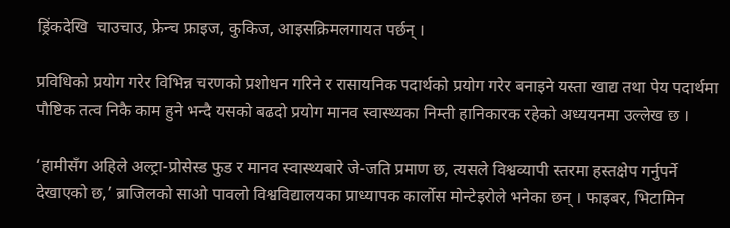ड्रिंकदेखि  चाउचाउ, फ्रेन्च फ्राइज, कुकिज, आइसक्रिमलगायत पर्छन् ।

प्रविधिको प्रयोग गरेर विभिन्न चरणको प्रशोधन गरिने र रासायनिक पदार्थको प्रयोग गरेर बनाइने यस्ता खाद्य तथा पेय पदार्थमा पौष्टिक तत्व निकै काम हुने भन्दै यसको बढदो प्रयोग मानव स्वास्थ्यका निम्ती हानिकारक रहेको अध्ययनमा उल्लेख छ ।

‘हामीसँग अहिले अल्ट्रा-प्रोसेस्ड फुड र मानव स्वास्थ्यबारे जे-जति प्रमाण छ, त्यसले विश्वव्यापी स्तरमा हस्तक्षेप गर्नुपर्ने देखाएको छ,’ ब्राजिलको साओ पावलो विश्वविद्यालयका प्राध्यापक कार्लोस मोन्टेइरोले भनेका छन् । फाइबर, भिटामिन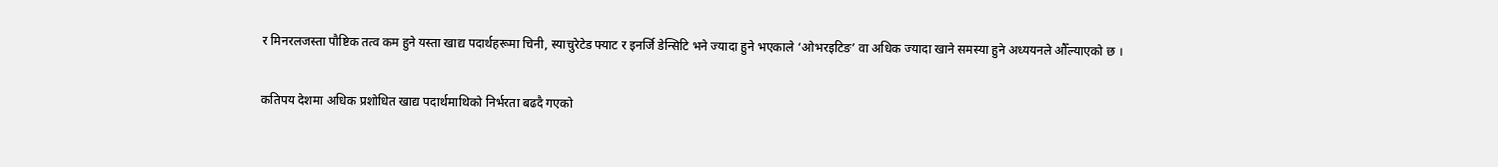र मिनरलजस्ता पौष्टिक तत्व कम हुने यस्ता खाद्य पदार्थहरूमा चिनी, स्याचुरेटेड फ्याट र इनर्जि डेन्सिटि भने ज्यादा हुने भएकाले ‘ओभरइटिङ’ वा अधिक ज्यादा खाने समस्या हुने अध्ययनले औँल्याएको छ ।

कतिपय देशमा अधिक प्रशोधित खाद्य पदार्थमाथिको निर्भरता बढदै गएको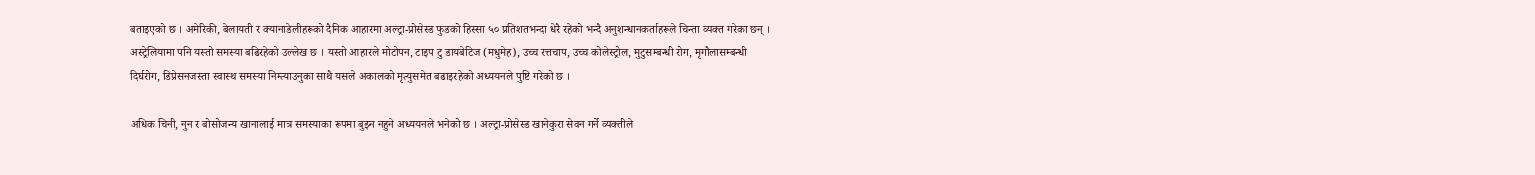बताइएको छ । अमेरिकी, बेलायती र क्यानाडेलीहरूको दैनिक आहारमा अल्ट्रा-प्रोसेस्ड फुडको हिस्सा ५० प्रतिशतभन्दा धेरै रहेको भन्दै अनुशन्धानकर्ताहरूले चिन्ता व्यक्त गरेका छन् । अस्ट्रेलियामा पनि यस्तो समस्या बढिरहेको उल्लेख छ । यस्तो आहारले मोटोपन, टाइप टु डायबेटिज (मधुमेह), उच्च रत्तचाप, उच्च कोलेस्ट्रोल, मुटुसम्बन्धी रोग, मृगौलासम्बन्धी दिर्घरोग, डिप्रेसनजस्ता स्वास्थ समस्या निम्त्याउनुका साथै यसले अकालको मृत्युसमेत बढाइरहेको अध्ययनले पुष्टि गरेको छ ।

अधिक चिनी, नुन र बोसोजन्य खानालाई मात्र समस्याका रूपमा बुझ्न नहुने अध्ययनले भनेको छ । अल्ट्रा-प्रोसेस्ड खानेकुरा सेवन गर्ने व्यक्तीले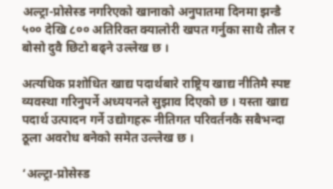अल्ट्रा-प्रोसेस्ड नगरिएको खानाको अनुपातमा दिनमा झन्डै ५०० देखि ८०० अतिरिक्त क्यालोरी खपत गर्नुका साथै तौल र बोसो दुवै छिटो बढ्ने उल्लेख छ ।

अत्यधिक प्रशोधित खाद्य पदार्थबारे राष्ट्रिय खाद्य नीतिमै स्पष्ट व्यवस्था गरिनुपर्ने अध्ययनले सुझाव दिएको छ । यस्ता खाद्य पदार्थ उत्पादन गर्ने उद्योगहरू नीतिगत परिवर्तनकै सबैभन्दा ठूला अवरोध बनेको समेत उल्लेख छ ।

‘अल्ट्रा-प्रोसेस्ड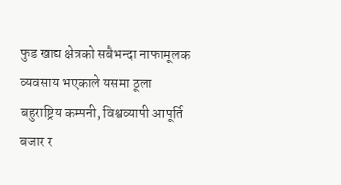फुड खाद्य क्षेत्रको सबैभन्दा नाफामूलक व्यवसाय भएकाले यसमा ठूला बहुराष्ट्रिय कम्पनी, विश्वव्यापी आपूर्ति बजार र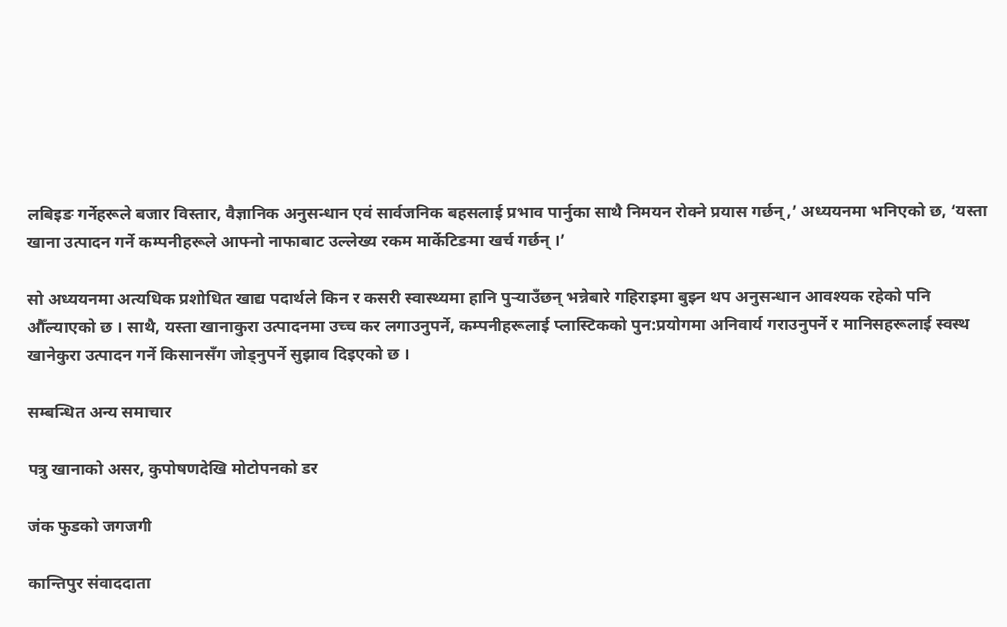लबिइङ गर्नेहरूले बजार विस्तार, वैज्ञानिक अनुसन्धान एवं सार्वजनिक बहसलाई प्रभाव पार्नुका साथै निमयन रोक्ने प्रयास गर्छन्,’ अध्ययनमा भनिएको छ, ‘यस्ता खाना उत्पादन गर्ने कम्पनीहरूले आफ्नो नाफाबाट उल्लेख्य रकम मार्केटिङमा खर्च गर्छन् ।’

सो अध्ययनमा अत्यधिक प्रशोधित खाद्य पदार्थले किन र कसरी स्वास्थ्यमा हानि पुर्‍याउँछन् भन्नेबारे गहिराइमा बुझ्न थप अनुसन्धान आवश्यक रहेको पनि औँल्याएको छ । साथै, यस्ता खानाकुरा उत्पादनमा उच्च कर लगाउनुपर्ने, कम्पनीहरूलाई प्लास्टिकको पुन:प्रयोगमा अनिवार्य गराउनुपर्ने र मानिसहरूलाई स्वस्थ खानेकुरा उत्पादन गर्ने किसानसँग जोड्नुपर्ने सुझाव दिइएको छ ।

सम्बन्धित अन्य समाचार

पत्रु खानाको असर, कुपोषणदेखि मोटोपनको डर

जंक फुडको जगजगी

कान्तिपुर संवाददाता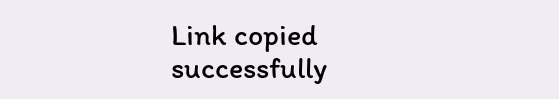Link copied successfully